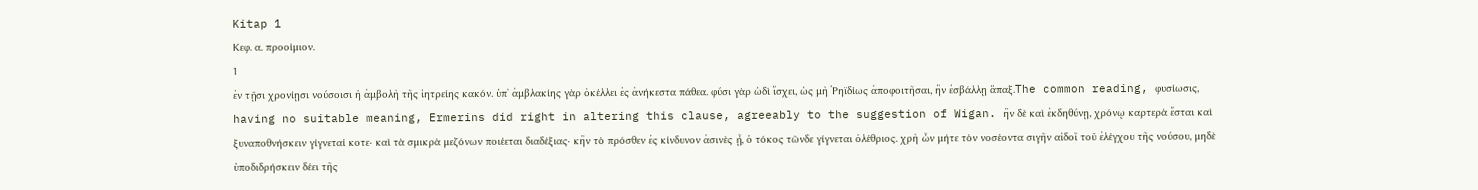Kitap 1
Κεφ. α. προοίμιον.
1
ἐν τῇσι χρονίῃσι νούσοισι ἡ ἀμβολὴ τῆς ἰητρείης κακόν. ὑπʼ ἀμβλακίης γὰρ ὀκέλλει ἐς ἀνήκεστα πάθεα. φύσι γὰρ ὡδὶ ἴσχει, ὡς μὴ Ῥηϊδίως ἀποφοιτῆσαι, ἢν ἐσβάλλῃ ἅπαξ.The common reading, φυσίωσις, having no suitable meaning, Ermerins did right in altering this clause, agreeably to the suggestion of Wigan. ἢν δὲ καὶ ἐκδηθύνῃ, χρόνῳ καρτερὰ ἔσται καὶ ξυναποθνήσκειν γίγνεταί κοτε· καὶ τὰ σμικρὰ μεζόνων ποιέεται διαδέξιας· κἢν τὸ πρόσθεν ἐς κίνδυνον ἀσινὲς ᾖ, ὁ τόκος τῶνδε γίγνεται ὀλέθριος. χρὴ ὦν μήτε τὸν νοσέοντα σιγῆν αἰδοῖ τοῦ ἐλέγχου τῆς νούσου, μηδὲ ὑποδιδρήσκειν δέει τῆς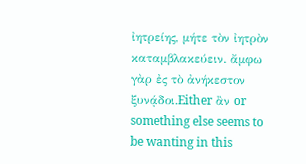ἰητρείης, μήτε τὸν ἰητρὸν καταμβλακεύειν. ἄμφω γὰρ ἐς τὸ ἀνήκεστον ξυνᾴδοι.Either ἂν or something else seems to be wanting in this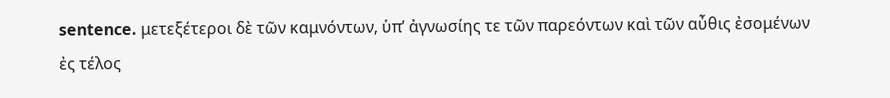sentence. μετεξέτεροι δὲ τῶν καμνόντων, ὑπʼ ἀγνωσίης τε τῶν παρεόντων καὶ τῶν αὖθις ἐσομένων ἐς τέλος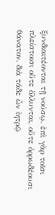ξυνδιαιτέονται τῇ νούσῳ. ἐπὶ γὰρ τοῖσι πλείστοισι οὔτε ὄλλυνται, οὔτε ὀρρωδέουσι θάνατον. διὰ τάδε ὦν ἰητρῷ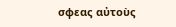σφεας αὐτοὺς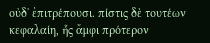οὐδʼ ἐπιτρέπουσι. πίστις δὲ τουτέων κεφαλαίη, ἧς ἄμφι πρότερον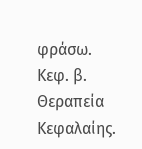φράσω.
Κεφ. β. Θεραπεία Κεφαλαίης.